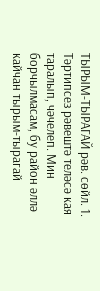ТЫРЫМ-ТЫРАГАЙ рәв. сөйл. 1. Тәртипсез рәвештә теләсә кая таралып, чәчелеп. Мин борчылмасам, бу район әллә кайчан тырым-тырагай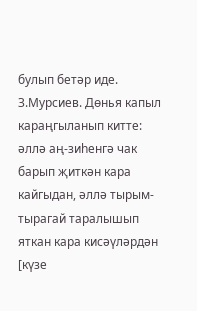булып бетәр иде. З.Мурсиев. Дөнья капыл караңгыланып китте: әллә аң-зиһенгә чак барып җиткән кара кайгыдан, әллә тырым-тырагай таралышып яткан кара кисәүләрдән [күзе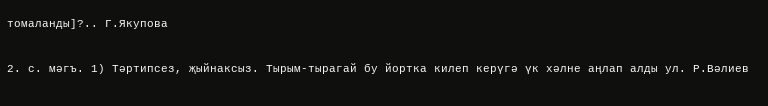томаланды]?.. Г.Якупова

2. с. мәгъ. 1) Тәртипсез, җыйнаксыз. Тырым-тырагай бу йортка килеп керүгә үк хәлне аңлап алды ул. Р.Вәлиев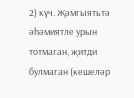2) күч. Җәмгыятьтә әһәмиятле урын тотмаган, җитди булмаган (кешеләр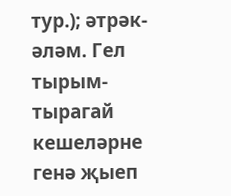тур.); әтрәк-әләм. Гел тырым-тырагай кешеләрне генә җыеп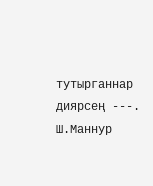тутырганнар диярсең ---. Ш.Маннур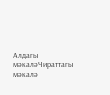Алдагы мәкаләЧираттагы мәкалә